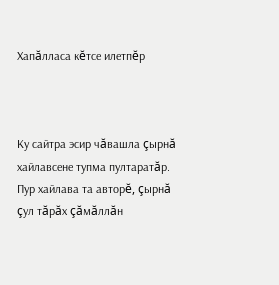Хапăлласа кĕтсе илетпĕр



Ку сайтра эсир чăвашла çырнă хайлавсене тупма пултаратăр. Пур хайлава та авторĕ, çырнă çул тăрăх çăмăллăн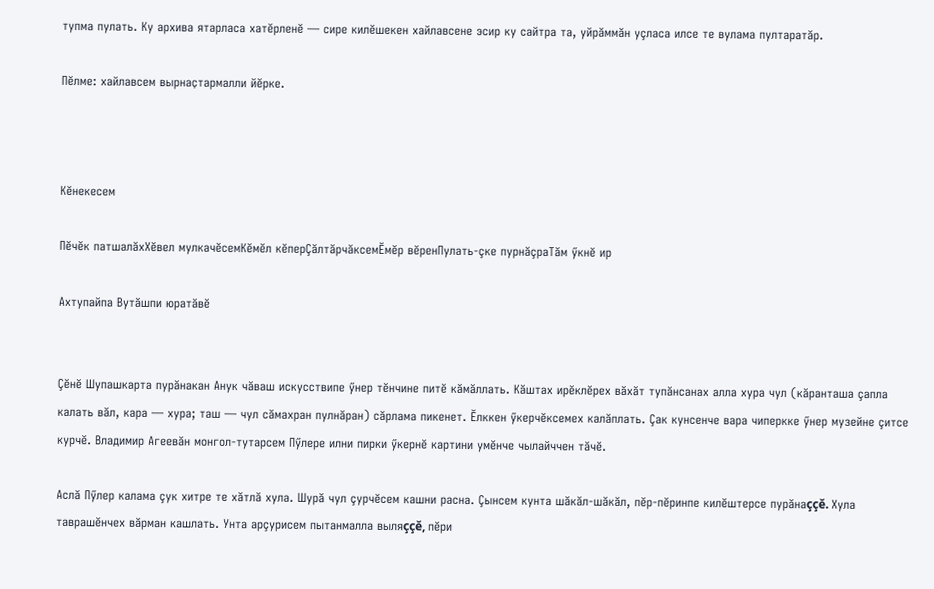тупма пулать. Ку архива ятарласа хатĕрленĕ — сире килĕшекен хайлавсене эсир ку сайтра та, уйрăммăн уçласа илсе те вулама пултаратăр.

Пӗлме: хайлавсем вырнаҫтармалли йӗрке.



Кĕнекесем

Пĕчĕк патшалăхХӗвел мулкачӗсемКĕмĕл кĕперÇăлтăрчăксемӖмӗр вӗренПулать-çке пурнăçраТăм ӳкнĕ ир

Ахтупайпа Вутăшпи юратăвĕ


Çĕнĕ Шупашкарта пурăнакан Анук чăваш искусствипе ӳнер тĕнчине питĕ кăмăллать. Кăштах ирĕклĕрех вăхăт тупăнсанах алла хура чул (кăранташа çапла калать вăл, кара — хура; таш — чул сăмахран пулнăран) сăрлама пикенет. Ĕлккен ӳкерчĕксемех калăплать. Çак кунсенче вара чиперкке ӳнер музейне çитсе курчĕ. Владимир Агеевăн монгол-тутарсем Пӳлере илни пирки ӳкернĕ картини умĕнче чылайччен тăчĕ.

Аслă Пӳлер калама çук хитре те хăтлă хула. Шурă чул çурчĕсем кашни расна. Çынсем кунта шăкăл-шăкăл, пĕр-пĕринпе килĕштерсе пурăнаççĕ. Хула таврашĕнчех вăрман кашлать. Унта арçурисем пытанмалла выляççĕ, пĕри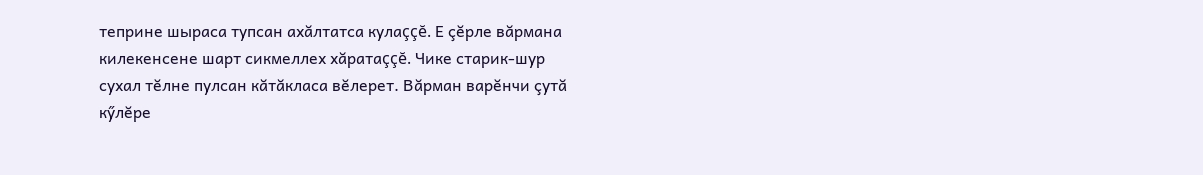теприне шыраса тупсан ахăлтатса кулаççĕ. Е çĕрле вăрмана килекенсене шарт сикмеллех хăратаççĕ. Чике старик-шур сухал тĕлне пулсан кăтăкласа вĕлерет. Вăрман варĕнчи çутă кӳлĕре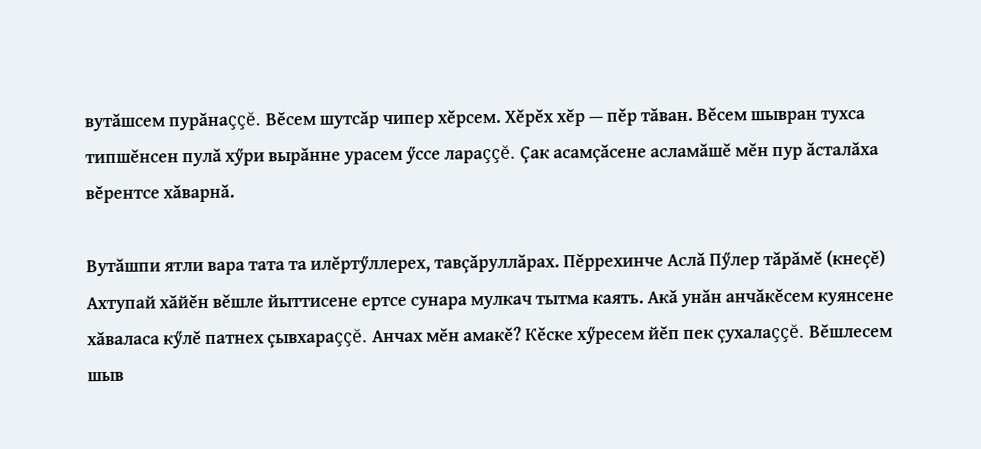вутăшсем пурăнаççĕ. Вĕсем шутсăр чипер хĕрсем. Хĕрĕх хĕр — пĕр тăван. Вĕсем шывран тухса типшĕнсен пулă хӳри вырăнне урасем ӳссе лараççĕ. Çак асамçăсене асламăшĕ мĕн пур ăсталăха вĕрентсе хăварнă.

Вутăшпи ятли вара тата та илĕртӳллерех, тавçăруллăрах. Пĕррехинче Аслă Пӳлер тăрăмĕ (кнеçĕ) Ахтупай хăйĕн вĕшле йыттисене ертсе сунара мулкач тытма каять. Акă унăн анчăкĕсем куянсене хăваласа кӳлĕ патнех çывхараççĕ. Анчах мĕн амакĕ? Кĕске хӳресем йĕп пек çухалаççĕ. Вĕшлесем шыв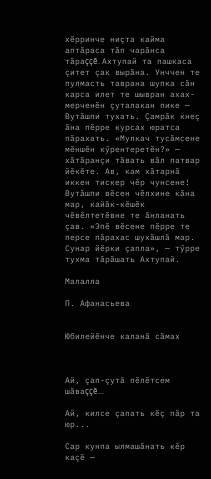хĕрринче ниçта кайма аптăраса тăп чарăнса тăраççĕ. Ахтупай та пашкаса çитет çак вырăна. Унччен те пулмасть таврана шупка сăн карса илет те шывран ахах-мерченĕн çуталакан пике — Вутăшпи тухать. Çамрăк кнеç ăна пĕрре курсах юратса пăрахать. «Мулкач тусăмсене мĕншĕн кӳрентеретĕн?» — хăтăранçи тăвать вăл патвар йĕкĕте. Ав, кам хăтарнă иккен тискер чĕр чунсене! Вутăшпи вĕсен чĕлхине кăна мар, кайăк-кĕшĕк чĕвĕлтетĕвне те ăнланать çав. «Эпĕ вĕсене пĕрре те персе пăрахас шухăшлă мар. Сунар йĕрки çапла», — тӳрре тухма тăрăшать Ахтупай.

Малалла

П. Афанасьева


Юбилейĕнче каланă сăмах



Ай, çап-çутă пĕлĕтсем шăваççĕ...

Ай, килсе çапать кĕç пăр та юр...

Сар кунпа ылмашăнать кĕр каçĕ —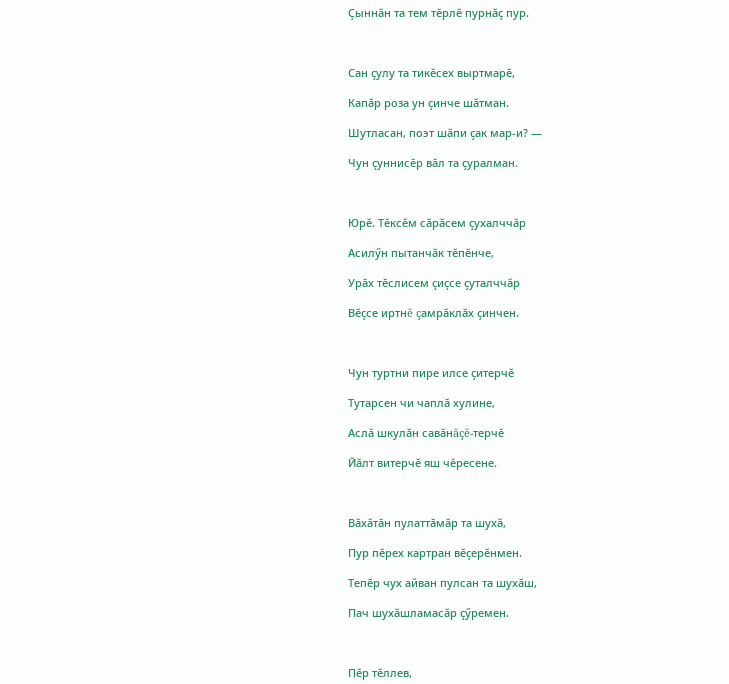Çыннăн та тем тĕрлĕ пурнăç пур.



Сан çулу та тикĕсех выртмарĕ,

Капăр роза ун çинче шăтман.

Шутласан, поэт шăпи çак мар-и? —

Чун çуннисĕр вăл та çуралман.



Юрĕ. Тĕксĕм сăрăсем çухалччăр

Асилӳн пытанчăк тĕпĕнче,

Урăх тĕслисем çиçсе çуталччăр

Вĕçсе иртнĕ çамрăклăх çинчен.



Чун туртни пире илсе çитерчĕ

Тутарсен чи чаплă хулине,

Аслă шкулăн савăнăçĕ-терчĕ

Йăлт витерчĕ яш чĕресене.



Вăхăтăн пулаттăмăр та шухă,

Пур пĕрех картран вĕçерĕнмен.

Тепĕр чух айван пулсан та шухăш,

Пач шухăшламасăр çӳремен.



Пĕр тĕллев,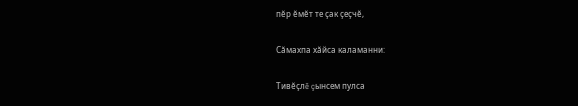пĕр ĕмĕт те çак çеçчĕ,

Сăмахпа хăйса каламанни:

Тивĕçлĕ çынсем пулса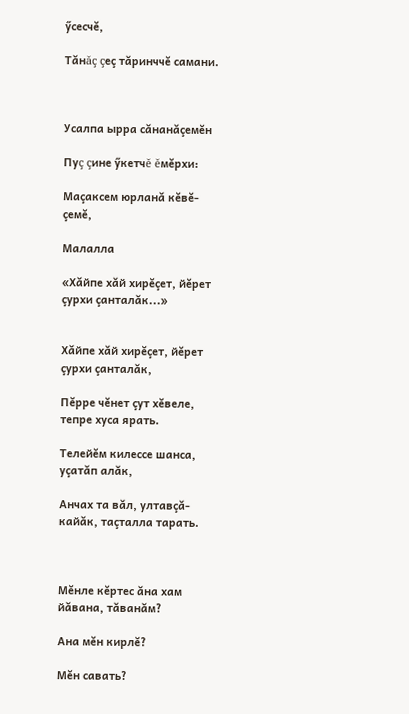ӳсесчĕ,

Тăнăç çеç тăринччĕ самани.



Усалпа ырра сăнанăçемĕн

Пуç çине ӳкетчĕ ĕмĕрхи:

Маçаксем юрланă кĕвĕ-çемĕ,

Малалла

«Хăйпе хăй хирĕçет, йĕрет çурхи çанталăк...»


Хăйпе хăй хирĕçет, йĕрет çурхи çанталăк,

Пĕрре чĕнет çут хĕвеле, тепре хуса ярать.

Телейĕм килессе шанса, уçатăп алăк,

Анчах та вăл, ултавçă-кайăк, таçталла тарать.



Мĕнле кĕртес ăна хам йăвана, тăванăм?

Ана мĕн кирлĕ?

Мĕн савать?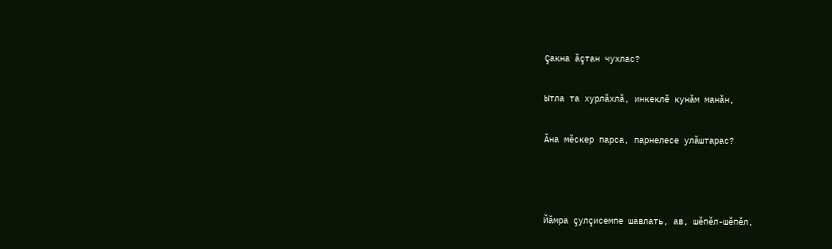Çакна ăçтан чухлас?

Ытла та хурлăхлă, инкеклĕ кунăм манăн,

Ăна мĕскер парса, парнелесе улăштарас?



Йăмра çулçисемпе шавлать, ав, шĕпĕл-шĕпĕл,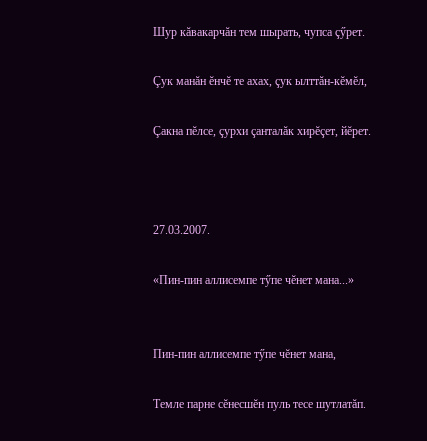Шур кăвакарчăн тем шырать, чупса çӳрет.

Çук манăн ĕнчĕ те ахах, çук ылттăн-кĕмĕл,

Çакна пĕлсе, çурхи çанталăк хирĕçет, йĕрет.



27.03.2007.

«Пин-пин аллисемпе тӳпе чĕнет мана...»


Пин-пин аллисемпе тӳпе чĕнет мана,

Темле парне сĕнесшĕн пуль тесе шутлатăп.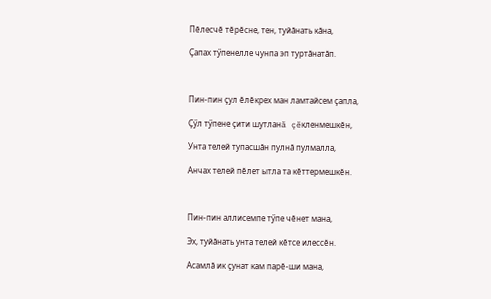Пĕлесчĕ тĕрĕсне, тен, туйăнать кăна,

Çапах тӳпенелле чунпа эп туртăнатăп.



Пин-пин çул ĕлĕкрех ман ламтайсем çапла,

Çӳл тӳпене çити шутланă çĕкленмешкĕн,

Унта телей тупасшăн пулнă пулмалла,

Анчах телей пĕлет ытла та кĕттермешкĕн.



Пин-пин аллисемпе тӳпе чĕнет мана,

Эх, туйăнать унта телей кĕтсе илессĕн.

Асамлă ик çунат кам парĕ-ши мана,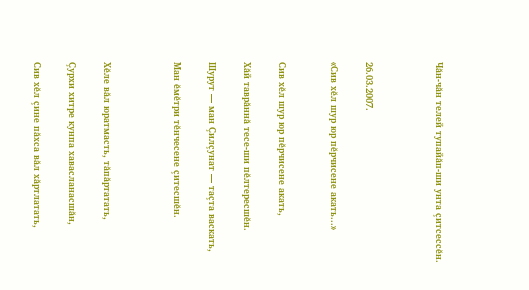Чăн-чăн телей тупайăп-ши унта çитсессĕн.



26.03.2007.

«Сив хĕл шур юр пĕрчисене акать...»


Сив хĕл шур юр пĕрчисене акать,

Хăй таврăннă тесе-ши пĕлтересшĕн.

Шурут — ман Çилçунат — таçта васкать,

Ман ĕмĕтри тĕнчесене çитесшĕн.



Хĕле вăл юратмасть, тăпăртатать,

Çурхи хитре кунпа хавасланасшăн,

Сив хĕл çине пăхса вăл хăртлатать,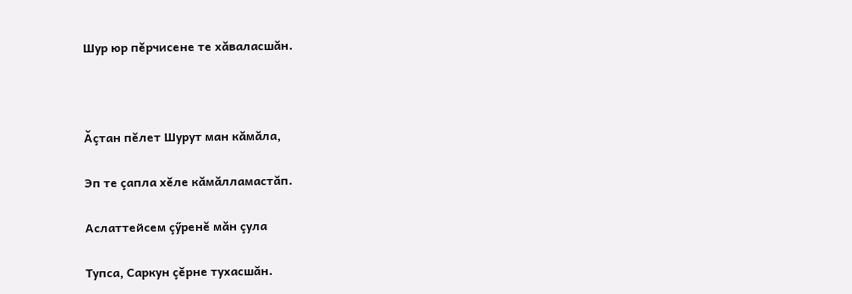Шур юр пĕрчисене те хăваласшăн.



Ăçтан пĕлет Шурут ман кăмăла,

Эп те çапла хĕле кăмăлламастăп.

Аслаттейсем çӳренĕ мăн çула

Тупса, Саркун çĕрне тухасшăн.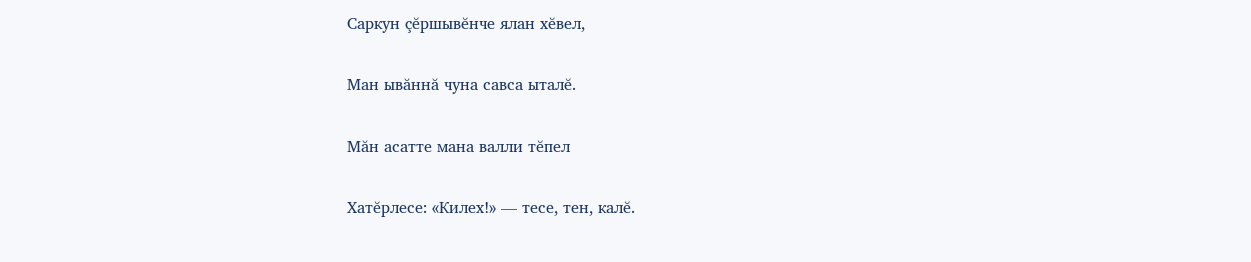Саркун çĕршывĕнче ялан хĕвел,

Ман ывăннă чуна савса ыталĕ.

Мăн асатте мана валли тĕпел

Хатĕрлесе: «Килех!» — тесе, тен, калĕ.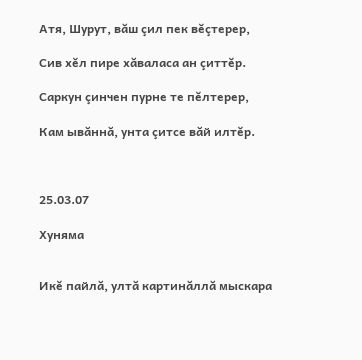Атя, Шурут, вăш çил пек вĕçтерер,

Сив хĕл пире хăваласа ан çиттĕр.

Саркун çинчен пурне те пĕлтерер,

Кам ывăннă, унта çитсе вăй илтĕр.



25.03.07

Хуняма


Икĕ пайлă, ултă картинăллă мыскара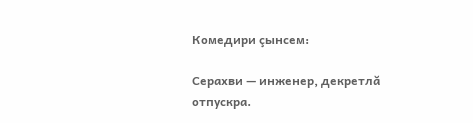Комедири çынсем:

Серахви — инженер, декретлă отпускра.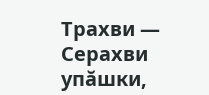Трахви — Серахви упăшки,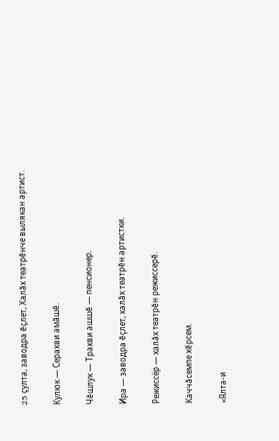25 çулта, заводра ĕçлет, Халăх театрĕнче вылякан артист.

Кулюк — Серахви амăшĕ.

Чĕшлук — Трахви ашшĕ — пенсионер.

Ира — заводра ĕçлет, халăх театрĕн артистки.

Режиссёр — халăх театрĕн режиссерĕ.

Каччăсемпе хĕрсем.

«Ялта-и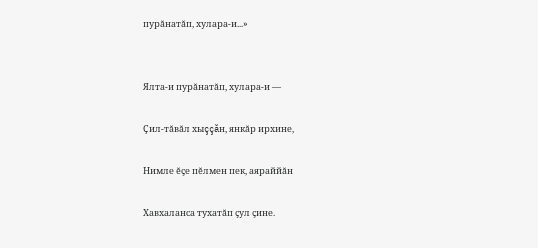пурăнатăп, хулара-и...»


Ялта-и пурăнатăп, хулара-и —

Çил-тăвăл хыççăн, янкăр ирхине,

Нимле ĕçе пĕлмен пек, аяраййăн

Хавхаланса тухатăп çул çине.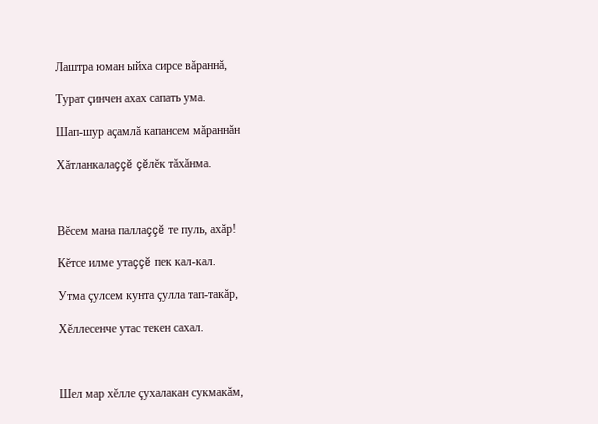Лаштра юман ыйха сирсе вăраннă,

Турат çинчен ахах сапать ума.

Шап-шур аçамлă капансем мăраннăн

Хăтланкалаççĕ çĕлĕк тăхăнма.



Вĕсем мана паллаççĕ те пуль, ахăр!

Кĕтсе илме утаççĕ пек кал-кал.

Утма çулсем кунта çулла тап-такăр,

Хĕллесенче утас текен сахал.



Шел мар хĕлле çухалакан сукмакăм,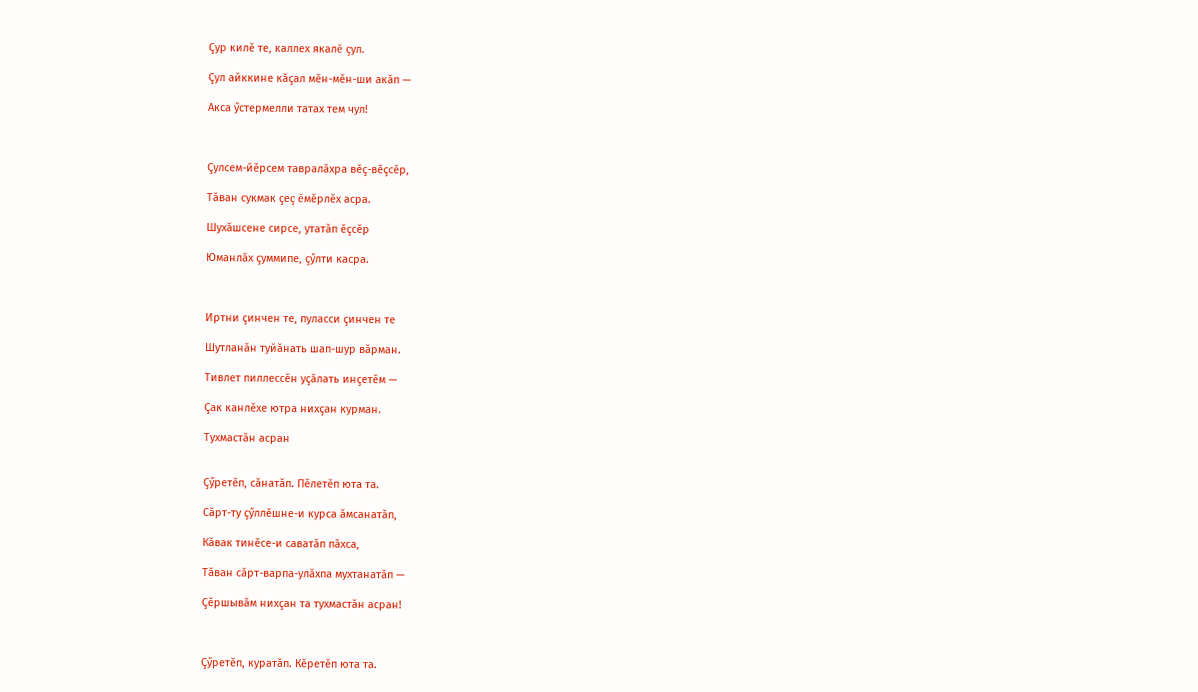Çур килĕ те, каллех якалĕ çул.

Çул айккине кăçал мĕн-мĕн-ши акăп —

Акса ӳстермелли татах тем чул!



Çулсем-йĕрсем тавралăхра вĕç-вĕçсĕр,

Тăван сукмак çеç ĕмĕрлĕх асра.

Шухăшсене сирсе, утатăп ĕçсĕр

Юманлăх çуммипе, çӳлти касра.



Иртни çинчен те, пуласси çинчен те

Шутланăн туйăнать шап-шур вăрман.

Тивлет пиллессĕн уçăлать инçетĕм —

Çак канлĕхе ютра нихçан курман.

Тухмастăн асран


Çӳретĕп, сăнатăп. Пĕлетĕп юта та.

Сăрт-ту çӳллĕшне-и курса ăмсанатăп,

Кăвак тинĕсе-и саватăп пăхса,

Тăван сăрт-варпа-улăхпа мухтанатăп —

Çĕршывăм нихçан та тухмастăн асран!



Çӳретĕп, куратăп. Кĕретĕп юта та.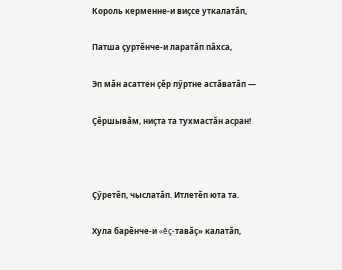Король керменне-и виçсе уткалатăп,

Патша çуртĕнче-и ларатăп пăхса,

Эп мăн асаттен çĕр пӳртне астăватăп —

Çĕршывăм, ниçта та тухмастăн асран!



Çӳретĕп, чыслатăп. Итлетĕп юта та.

Хула барĕнче-и «ĕç-тавăç» калатăп,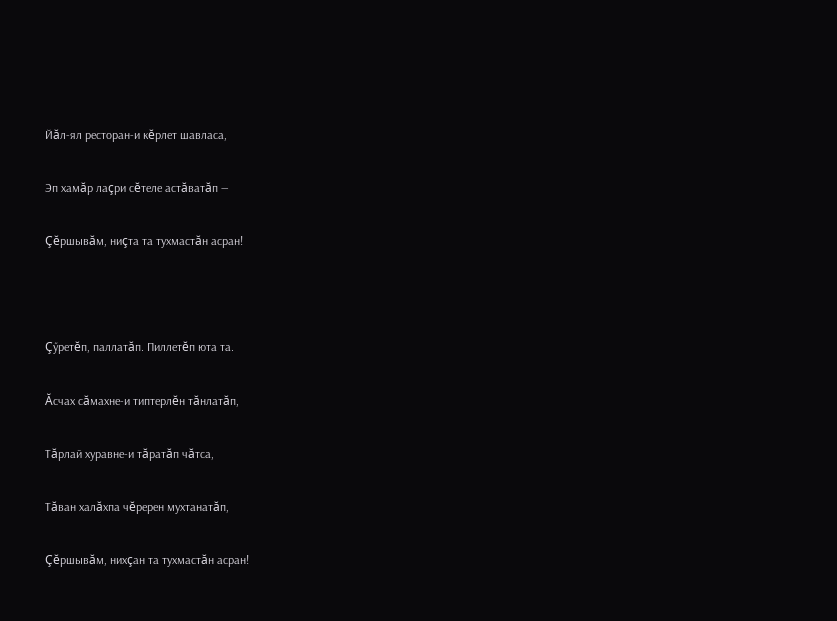Йăл-ял ресторан-и кĕрлет шавласа,

Эп хамăр лаçри сĕтеле астăватăп —

Çĕршывăм, ниçта та тухмастăн асран!



Çӳретĕп, паллатăп. Пиллетĕп юта та.

Ăсчах сăмахне-и типтерлĕн тăнлатăп,

Тăрлай хуравне-и тăратăп чăтса,

Тăван халăхпа чĕререн мухтанатăп,

Çĕршывăм, нихçан та тухмастăн асран!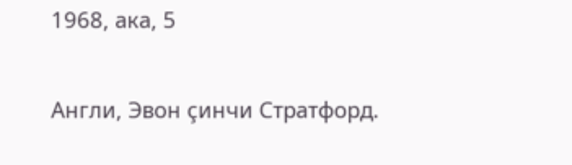1968, ака, 5

Англи, Эвон çинчи Стратфорд.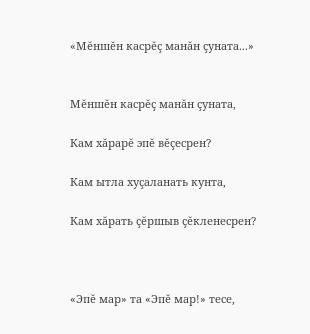«Мĕншĕн касрĕç манăн çуната...»


Мĕншĕн касрĕç манăн çуната,

Кам хăрарĕ эпĕ вĕçесрен?

Кам ытла хуçаланать кунта,

Кам хăрать çĕршыв çĕкленесрен?



«Эпĕ мар» та «Эпĕ мар!» тесе,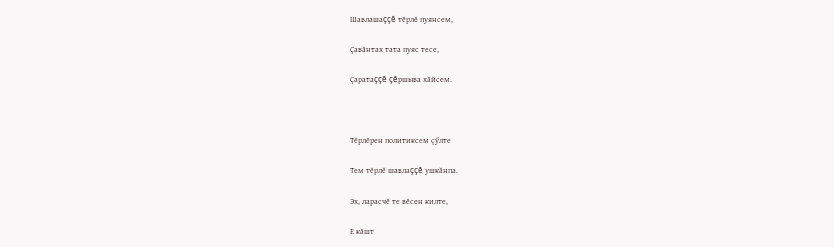Шавлашаççĕ тĕрлĕ пуянсем,

Çавăнтах тата пуяс тесе,

Çаратаççĕ çĕршыва хăйсем.



Тĕрлĕрен политиксем çӳлте

Тем тĕрлĕ шавлаççĕ ушкăнпа.

Эх, ларасчĕ те вĕсен килте,

Е кăшт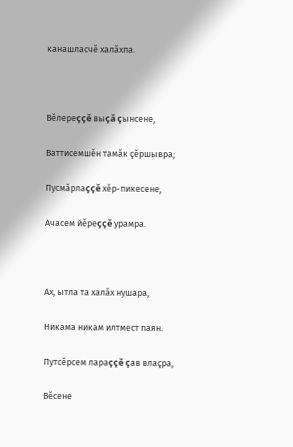канашласчĕ халăхпа.



Вĕлереççĕ выçă çынсене,

Ваттисемшĕн тамăк çĕршывра;

Пусмăрлаççĕ хĕр-пикесене,

Ачасем йĕреççĕ урамра.



Ах, ытла та халăх нушара,

Никама никам илтмест паян.

Путсĕрсем лараççĕ çав влаçра,

Вĕсене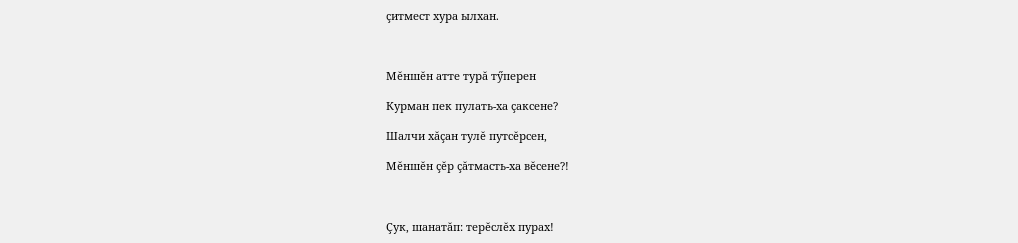çитмест хура ылхан.



Мĕншĕн атте турă тӳперен

Курман пек пулать-ха çаксене?

Шалчи хăçан тулĕ путсĕрсен,

Мĕншĕн çĕр çăтмасть-ха вĕсене?!



Çук, шанатăп: терĕслĕх пурах!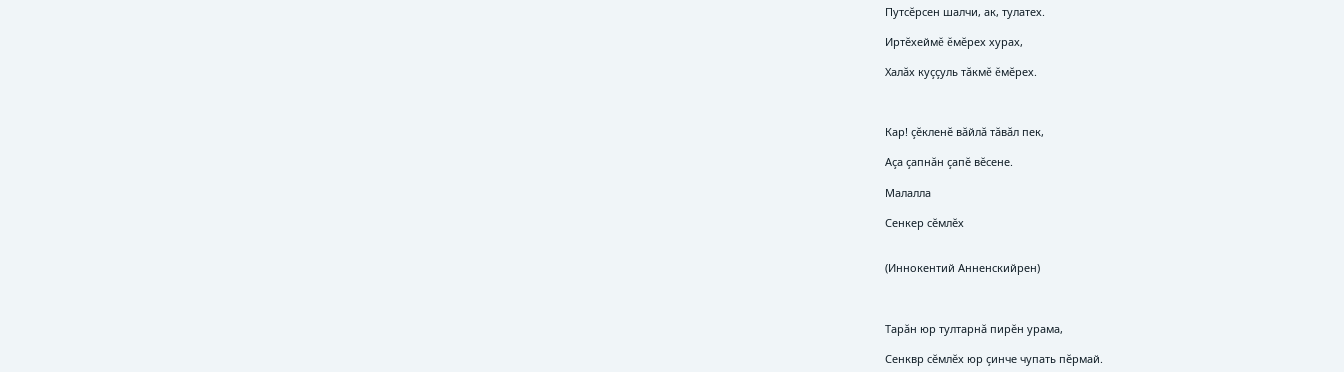Путсĕрсен шалчи, ак, тулатех.

Иртĕхеймĕ ĕмĕрех хурах,

Халăх куççуль тăкмĕ ĕмĕрех.



Кар! çĕкленĕ вăйлă тăвăл пек,

Аçа çапнăн çапĕ вĕсене.

Малалла

Сенкер сĕмлĕх


(Иннокентий Анненскийрен)



Тарăн юр тултарнă пирĕн урама,

Сенквр сĕмлĕх юр çинче чупать пĕрмай.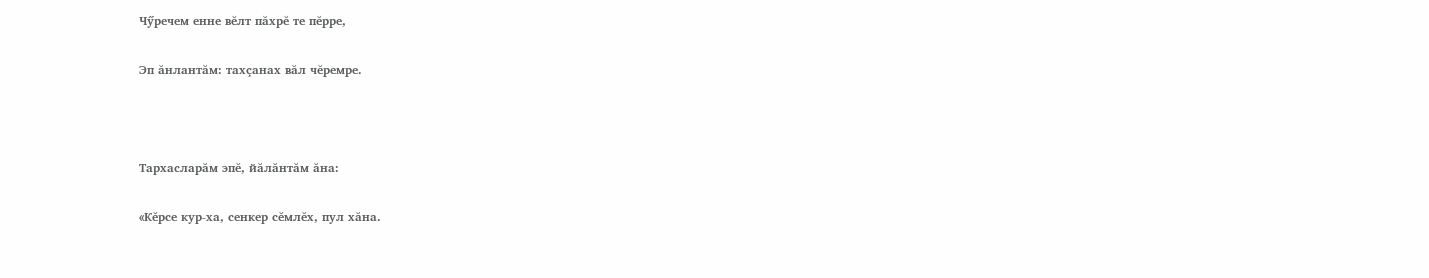Чӳречем енне вĕлт пăхрĕ те пĕрре,

Эп ăнлантăм: тахçанах вăл чĕремре.



Тархасларăм эпĕ, йăлăнтăм ăна:

«Кĕрсе кур-ха, сенкер сĕмлĕх, пул хăна.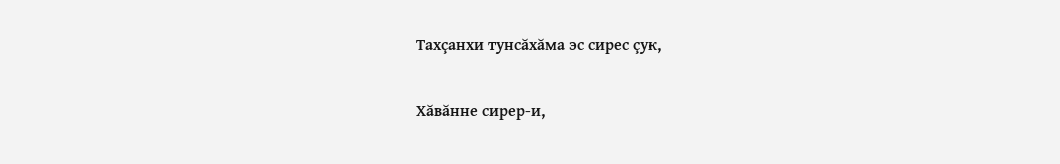Тахçанхи тунсăхăма эс сирес çук,

Хăвăнне сирер-и,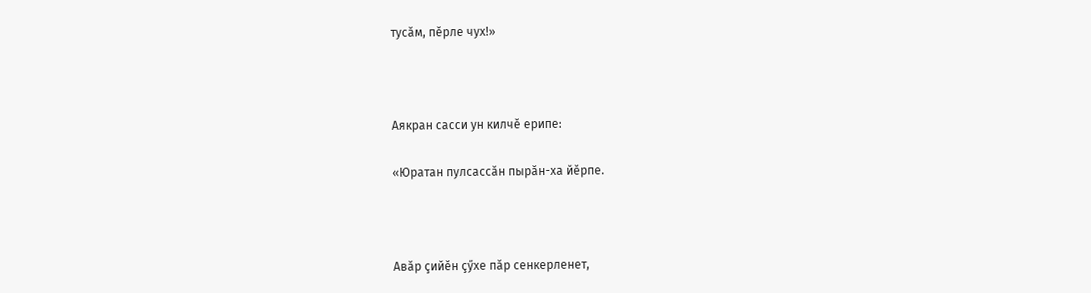тусăм, пĕрле чух!»



Аякран сасси ун килчĕ ерипе:

«Юратан пулсассăн пырăн-ха йĕрпе.



Авăр çийĕн çӳхе пăр сенкерленет,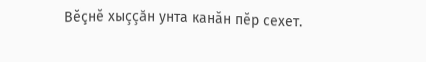Вĕçнĕ хыççăн унта канăн пĕр сехет.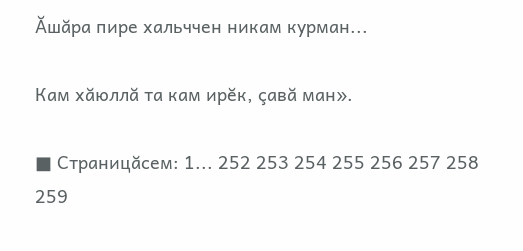Ăшăра пире хальччен никам курман...

Кам хăюллă та кам ирĕк, çавă ман».

■ Страницăсем: 1... 252 253 254 255 256 257 258 259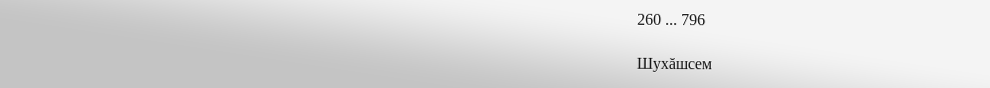260 ... 796

Шухăшсем